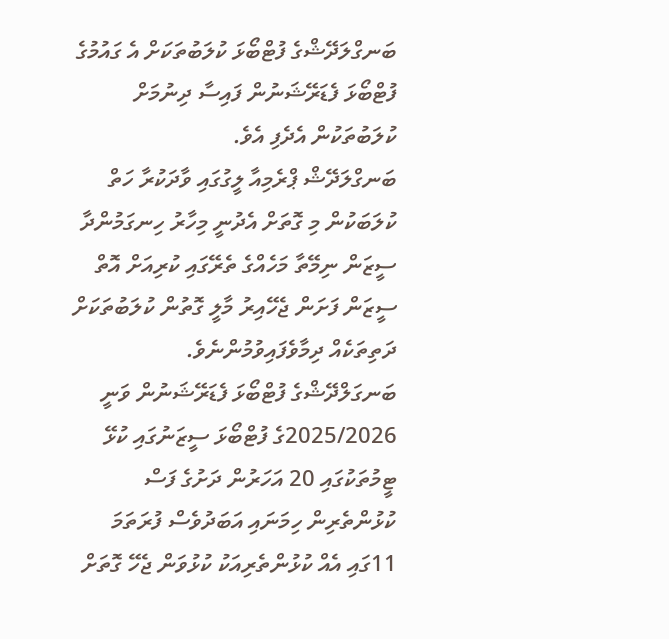ބަނގްލަދޭޝްގެ ފުޓްބޯޅަ ކުލަބުތަކަށް އެ ގައުމުގެ ފުޓްބޯޅަ ފެޑަރޭޝަނުން ފައިސާ ދިނުމަށް ކުލަބުތަކުން އެދެފި އެވެ.
ބަނގްލަދޭޝް ޕްރެމިއާ ލީގުގައި ވާދަކުރާ ހަތް ކުލަބަކުން މި ގޮތަށް އެދުނީ މިހާރު ހިނގަމުންދާ ސީޒަން ނިމޭތާ މަހެއްގެ ތެރޭގައި ކުރިއަށް އޮތް ސީޒަން ފަށަން ޖެހޭއިރު މާލީ ގޮތުން ކުލަބުތަކަށް ދަތިތަކެއް ދިމާވެފައިވުމުންނެވެ.
ބަނގަލްދޭޝްގެ ފުޓްބޯޅަ ފެޑަރޭޝަނުން ވަނީ 2025/2026ގެ ފުޓްބޯޅަ ސީޒަނުގައި ކުޅޭ ޓީމުތަކުގައި 20 އަހަރުން ދަށުގެ ފަސް ކުޅުންތެރިން ހިމަނައި އަބަދުވެސް ފުރަތަމަ 11ގައި އެއް ކުޅުންތެރިއަކު ކުޅުވަން ޖެހޭ ގޮތަށް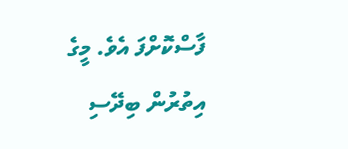ފާސްކޮށްފަ އެވެ. މީގެ އިތުރުން ބިދޭސި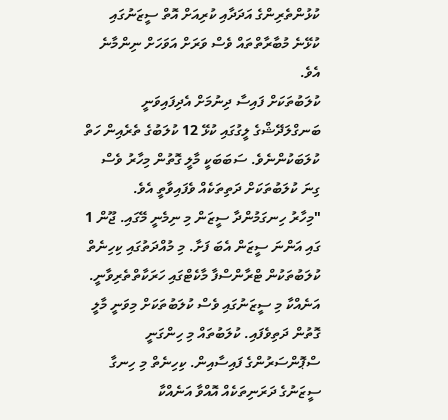ކުޅުންތެރިންގެ އަދަދާއި ކުރިއަށް އޮތް ސީޒަނުގައި ކުޅޭނެ މުބާރާތްތައް ވެސް ވަރަށް އަވަހަށް ނިންމާނެ އެވެ.
ކުލަބުތަކަށް ފައިސާ ދިނުމަށް އެދިފައިވަނީ ބަނގްލަދޭޝްގެ ލީގުގައި ކުޅޭ 12 ކުލަބުގެ ތެރެއިން ހަތް ކުލަބަކުންނެވެ. ސަބަބަކީ މާލީ ގޮތުން މިހާރު ވެސް ގިނަ ކުލަބުތަކަށް ދަތިތަކެއް ވެފައިވާތީ އެވެ.
"މިހާރު ހިނގަމުންދާ ސީޒަން މި ނިމެނީ މޭގައި. ޖޫން 1 ގައި އަންނަ ސީޒަން އެބަ ފަށާ. މި މުއްދަތުގައި ކިހިނެތް ކުލަބުތަކުން ޓްރާންސްފާ މާކެޓްގައި ހަރަކާތްތެރިވާނީ. އަނެއްކާ މި ސީޒަނުގައި ވެސް ކުލަބުތަކަށް މިވަނީ މާލީ ގޮތުން ދަތިވެފައި. ކުލަބުތައް މި ހިންގަނީ ސްޕޮންސަރުންގެ ފައިސާއިން. ކިހިނެތް މި ހިނގާ ސީޒަނުގެ ދަރަނިތަކެއް އޮއްވާ އަނެއްކާ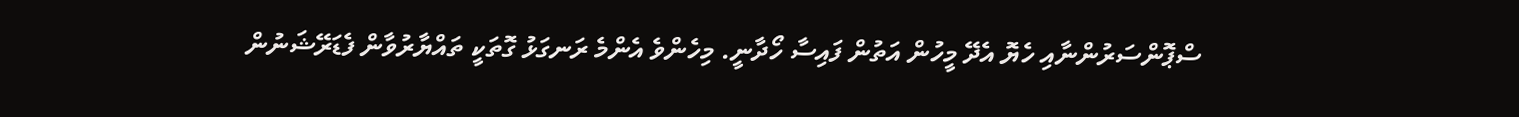ސްޕޮންސަރުންނާއި ހެޔޮ އެދޭ މީހުން އަތުން ފައިސާ ހޯދާނީ. މިހެންވެ އެންމެ ރަނގަޅު ގޮތަކީ ތައްޔާރުވާން ފެޑަރޭޝަނުން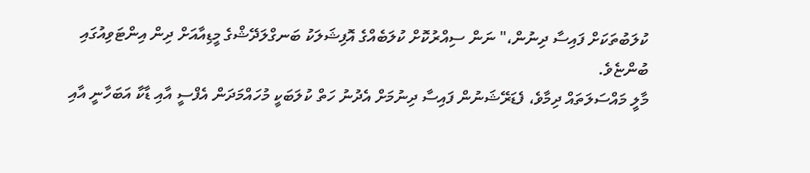ކުލަބުތަކަށް ފައިސާ ދިނުން،" ނަން ސިއްރުކޮށް ކުލަބެއްގެ އޮފިޝަލަކު ބަނގްލަދޭޝްގެ މީޑިއާއަށް ދިން އިންޓަވިއުގައި ބުންޏެވެ.
މާލީ މައްސަލަތައް ދިމާވެ، ފެޑަރޭޝަނުން ފައިސާ ދިނުމަށް އެދުނު ހަތް ކުލަބަކީ މުހައްމަދަން އެފްސީ އާއި ޑާކާ އަބަހާނީ އާއި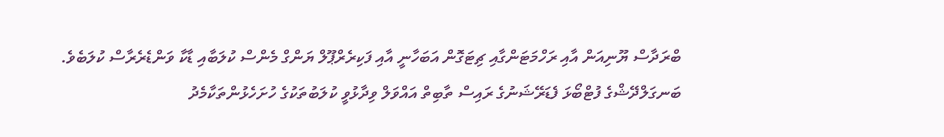ބްރަދާސް ޔޫނިއަން އާއި ރަހްމަޓަންގާއި ޗިޓަގޮން އަބަހާނީ އާއި ފަކިރެރްޕޫލް ޔަންގް މެންސް ކުލަބާއި ޑާކާ ވަންޑެރެރާސް ކުލަބެވެ.
ބަނގަލްދޭޝްގެ ފުޓްބޯޅަ ފެޑަރޭޝަނުގެ ރައިސް ތާބިތް އައްވަލް ވިދާޅުވީ ކުލަބުތަކުގެ ހުށަހެޅުންތަކާމެދު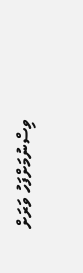ވިސްނުމަށްފަހު ވަރަށް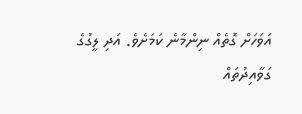އަވަހަށް ގޮތެއް ނިންމާނެ ކަމަށެވެ. އަދި ލީގުގެ ގަވާއިދުތައް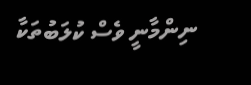ނިންމާނީ ވެސް ކުލަބުތަކާ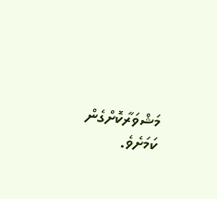މަޝްވަރާކޮށްގެން ކަމަށެވެ.